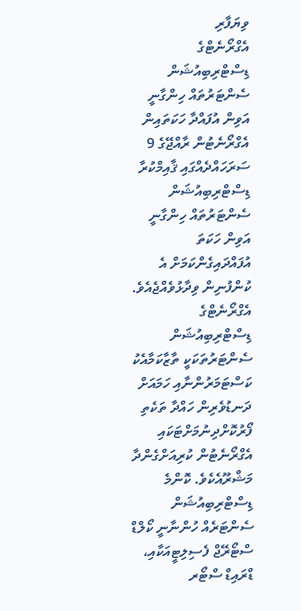ވިޔަފާރި
އެގްރޯނެޓްގެ ޑިސްޓްރިބިއުޝަން ސެންޓަރުތައް ހިންގާނީ އަވިން އުފައްދާ ހަކަތައިން
އެގްރޯނެޓުން ރާއްޖޭގެ 9 ސަރަހައްދެއްގައި ޤާއިމްކުރާ ޑިސްޓްރިބިއުޝަން ސެންޓަރުތައް ހިންގާނީ އަވިން ހަކަތަ އުފައްދައިގެންކަމަށް އެ ކުންފުނިން ވިދާޅުވެއްޖެއެވެ.
އެގްރޯނެޓްގެ ޑިސްޓްރިބިއުޝަން ސެންޓަރުތަކަކީ ތާޒާކަމާއެކު ކަސްޓަމަރުންނާއި ހަމައަށް ދަނޑުވެރިން ހައްދާ ތަކެތި ފޯރުކޮށްދިނުމަށްޓަކައި އެގްރޯނެޓުން ކުރިއަށްގެންދާ މަޝްރޫއެކެވެ. ކޮންމެ ޑިސްޓްރިބިއުޝަން ސެންޓަރެއް ހުންނާނީ ކޯލްޑް ސްޓޯރޭޖް ފެސިލިޓީއަކާއި، ޑްރައިޑް ސްޓޯރ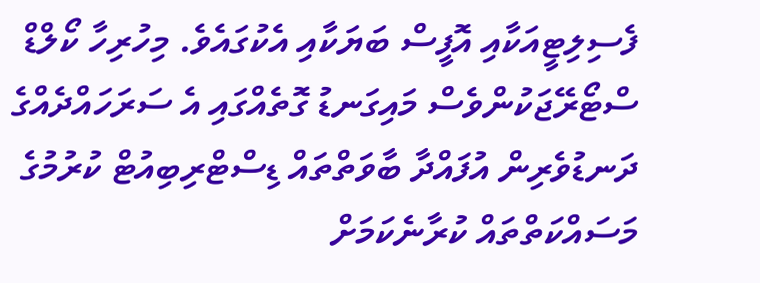ފެސިލިޓީއަކާއި އޮފީސް ބަޔަކާއި އެކުގައެވެ. މިހުރިހާ ކޯލްޑް ސްޓޯރޭޖަކުންވެސް މައިގަނޑު ގޮތެއްގައި އެ ސަރަހައްދެއްގެ ދަނޑުވެރިން އުފައްދާ ބާވަތްތައް ޑިސްޓްރިބިއުޓް ކުރުމުގެ މަސައްކަތްތައް ކުރާނެކަމަށް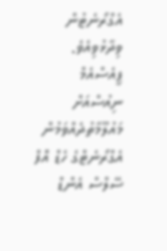އެގްރޯނެޓުން ވިދާޅުވިއެވެ.
ޕީއެސްއެމް ނިއުސްއަށް މައުލޫމާތުދެއްވަމުން އެގްރޯނެޓްގެ ހެޑް އޮފް ސޭލްސް އެންޑް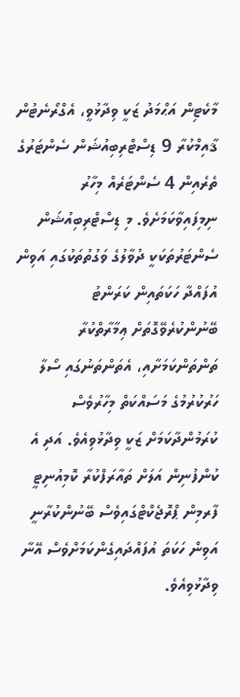މާކެޓިން އަޙްމަދު ޒަކީ ވިދާޅުވީ، އެގްރޯނެޓުން ޤާއިމްކުރާ 9 ޑިސްޓްރިބިއުޝަން ސެންޓަރުގެ ތެރެއިން 4 ސެންޓަރެއް މިހާރު ނިމިފައިވާކަމަށެވެ. މި ޑިސްޓްރިބިއުޝަން ސެންޓަރުތަކަކީ ދުވާލުގެ ވަގުތުތަކުގައި އަވިން އުފައްދާ ހަކަތައިން ކަރަންޓު ބޭނުންކުރެވޭގޮތަށް ޢިމާރާތްކުރާ ތަންތަންކަމަށާއި، އެތަންތަނުގައި ސޯލާ ހަރުކުރުމުގެ މަސައްކަތް މިހާރުވެސް ކުރަމުންދާކަމަށް ޒަކީ ވިދާޅުވިއެވެ. އަދި އެ ކުންފުނިން އަލަށް ތައާރަފްކުރާ ކޮމިއުނިޓީ ފާރމިން ޕްރޮޖެކްޓްގައިވެސް ބޭނުންކުރާނީ އަވިން ހަކަތަ އުފައްދައިގެންކަމަށްވެސް އޭނާ ވިދާޅުވިއެވެ.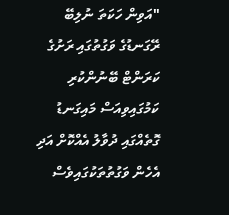"އަވިން ހަކަތަ ނުލިބޭ ރޭގަނޑުގެ ވަގުތުގައި ރަށުގެ ކަރަންޓް ބޭނުންކުރި ކަމުގައިވިއަސް މައިގަނޑު ގޮތެއްގައި ދުވާލު އެއްކޮށް އަދި އެހެން ވަގުތުތަކުގައިވެސް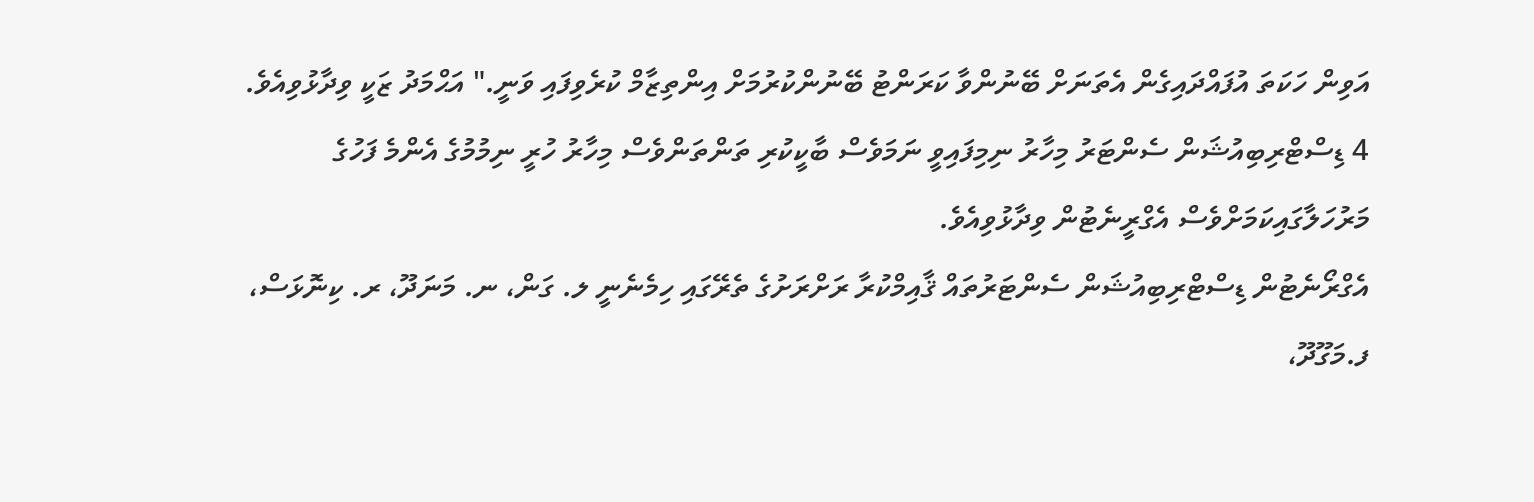އަވިން ހަކަތަ އުފައްދައިގެން އެތަނަށް ބޭނުންވާ ކަރަންޓު ބޭނުންކުރުމަށް އިންތިޒާމް ކުރެވިފައި ވަނީ." އަޙްމަދު ޒަކީ ވިދާޅުވިއެވެ.
4 ޑިސްޓްރިބިއުޝަން ސެންޓަރު މިހާރު ނިމިފައިވީ ނަމަވެސް ބާކީކުރި ތަންތަންވެސް މިހާރު ހުރީ ނިމުމުގެ އެންމެ ފަހުގެ މަރުހަލާގައިކަމަށްވެސް އެގްރީނެޓުން ވިދާޅުވިއެވެ.
އެގްރޯނެޓުން ޑިސްޓްރިބިއުޝަން ސެންޓަރުތައް ޤާއިމްކުރާ ރަށްރަށުގެ ތެރޭގައި ހިމެނެނީ ލ. ގަން، ނ. މަނަދޫ، ރ. ކިނޮޅަސް، ފ.މަގޫދޫ،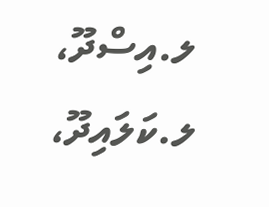ލ.އިސްދޫ، ލ.ކަލައިދޫ،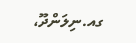ގއ.ނިލަންދޫ،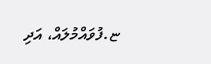ޏ.ފުވައްމުލައް، އަދި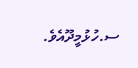ސ.ހުޅުމީދޫއެވެ.